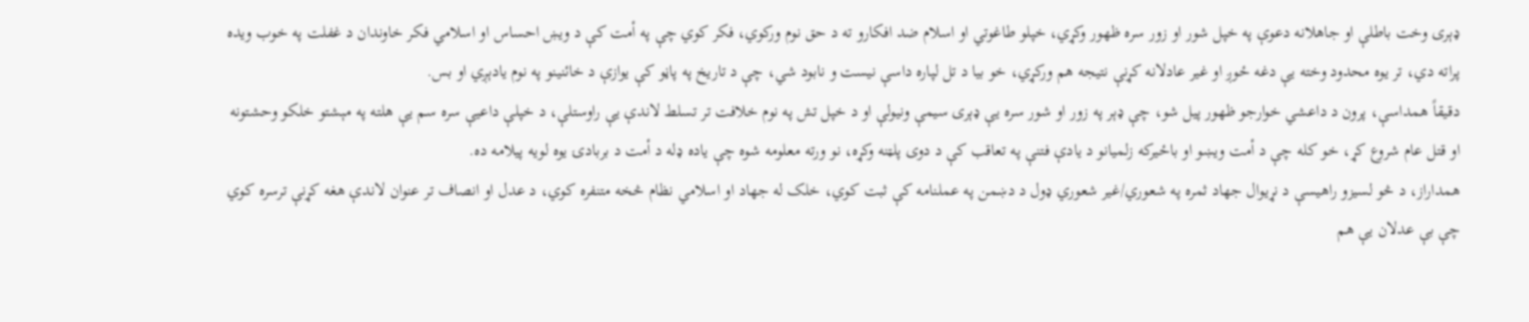ډېری وخت باطلې او جاهلانه دعوې په خپل شور او زور سره ظهور وکړي، خپلو طاغوتي او اسلام ضد افکارو ته د حق نوم ورکوي، فکر کوي چې په أمت کې د ويښ احساس او اسلامي فکر خاوندان د غفلت په خوب ويده پراته دي، تر يوه محدود وخته يې دغه ځوږ او غير عادلانه کړنې نتيجه هم ورکړي، خو بيا د تل لپاره داسې نيست و نابود شي، چې د تاريخ په پاڼو کې يوازې د خائنينو په نوم يادېږي او بس.
دقيقاً همداسې، پرون د داعشي خوارجو ظهور پيل شو، چې ډېر په زور او شور سره يې ډېری سيمې ونيولې او د خپل تش په نوم خلافت تر تسلط لاندې يې راوستلې، د خپلې داعيې سره سم يې هلته په مېشتو خلکو وحشتونه او قتل عام شروع کړ، خو کله چې د أمت ويښو او باځيرکه زلميانو د يادې فتنې په تعاقب کې د دوی پلټنه وکړه، نو ورته معلومه شوه چې ياده ډله د أمت د بربادۍ يوه لويه پیلامه ده.
همداراز، د څو لسيزو راهيسې د نړیوال جهاد ثمره په شعوري/غير شعوري ډول د دښمن په عملنامه کې ثبت کوي، خلک له جهاد او اسلامي نظام څخه متنفره کوي، د عدل او انصاف تر عنوان لاندې هغه کړنې ترسره کوي چې بې عدلان يې هم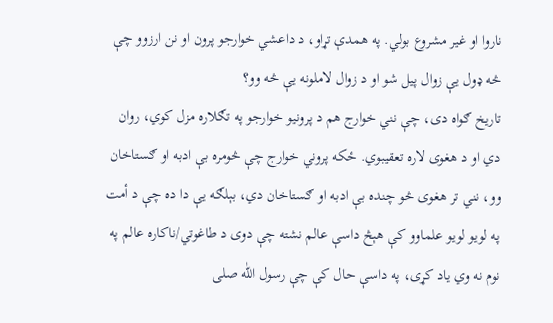ناروا او غير مشروع بولي. په همدې تړاو، د داعشي خوارجو پرون او نن ارزوو چې څه ډول يې زوال پيل شو او د زوال لاملونه يې څه وو؟
تاريخ ګواه دی، چې نني خوارج هم د پرونيو خوارجو په تګلاره مزل کوي، روان دي او د هغوی لاره تعقيبوي. ځکه پروني خوارج چې څومره بې ادبه او ګستاخان وو، نني تر هغوی څو چنده بې ادبه او ګستاخان دي، بېلګه يې دا ده چې د أمت په لويو لويو علماوو کې هېڅ داسې عالم نشته چې دوی د طاغوتي/ناکاره عالم په نوم نه وي ياد کړی، په داسې حال کې چې رسول اللّٰه صلی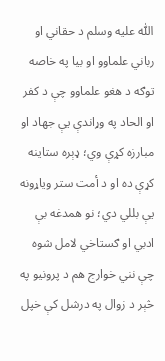اللّٰه عليه وسلم د حقاني او رباني علماوو او بيا په خاصه توګه د هغو علماوو چې د کفر او الحاد په وړاندې یې جهاد او مبارزه کړې وي؛ ډېره ستاينه کړې ده او د أمت ستر وياړونه یې بللي دي؛ نو همدغه بې ادبي او ګستاخي لامل شوه چې نني خوارج هم د پرونيو په څېر د زوال په درشل کې خپل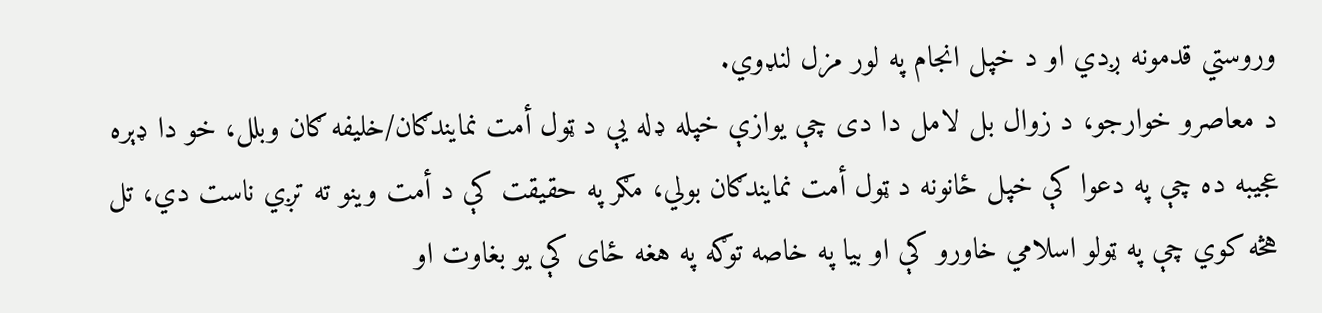وروستي قدمونه ږدي او د خپل انجام په لور مزل لنډوي.
د معاصرو خوارجو، د زوال بل لامل دا دی چې يوازې خپله ډله يې د ټول أمت نمايندګان/خليفه ګان وبلل، خو دا ډېره عجيبه ده چې په دعوا کې خپل ځانونه د ټول أمت نمايندګان بولي، مګر په حقيقت کې د أمت وينو ته تږي ناست دي، تل هڅه کوي چې په ټولو اسلامي خاورو کې او بيا په خاصه توګه په هغه ځای کې يو بغاوت او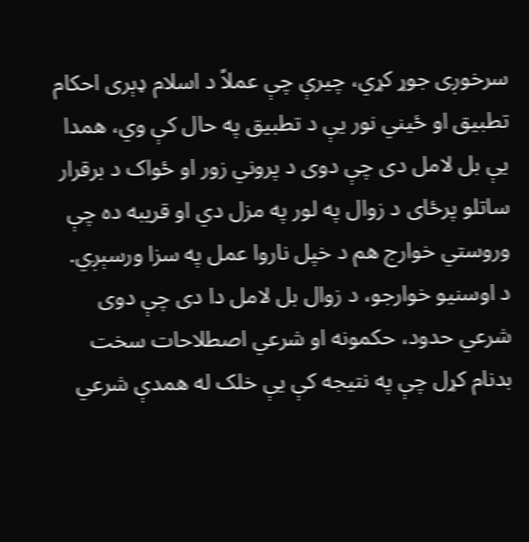سرخوږی جوړ کړي، چیرې چې عملاً د اسلام ډېری احکام تطبيق او ځيني نور يې د تطبيق په حال کې وي، همدا يې بل لامل دی چې دوی د پروني زور او ځواک د برقرار ساتلو پرځای د زوال په لور په مزل دي او قريبه ده چې وروستي خوارج هم د خپل ناروا عمل په سزا ورسېږي.
د اوسنيو خوارجو، د زوال بل لامل دا دی چې دوی شرعي حدود، حکمونه او شرعي اصطلاحات سخت بدنام کړل چې په نتيجه کې يې خلک له همدې شرعي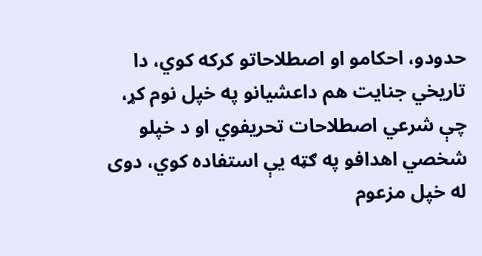حدودو، احکامو او اصطلاحاتو کرکه کوي، دا تاريخي جنايت هم داعشيانو په خپل نوم کړ، چې شرعي اصطلاحات تحريفوي او د خپلو شخصي اهدافو په ګټه يې استفاده کوي، دوی له خپل مزعوم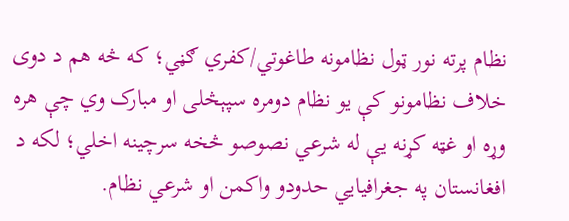نظام پرته نور ټول نظامونه طاغوتي/کفري ګڼي؛ که څه هم د دوی خلاف نظامونو کې يو نظام دومره سپېڅلی او مبارک وي چې هره وړه او غټه کړنه يې له شرعي نصوصو څخه سرچينه اخلي؛ لکه د افغانستان په جغرافيايي حدودو واکمن او شرعي نظام.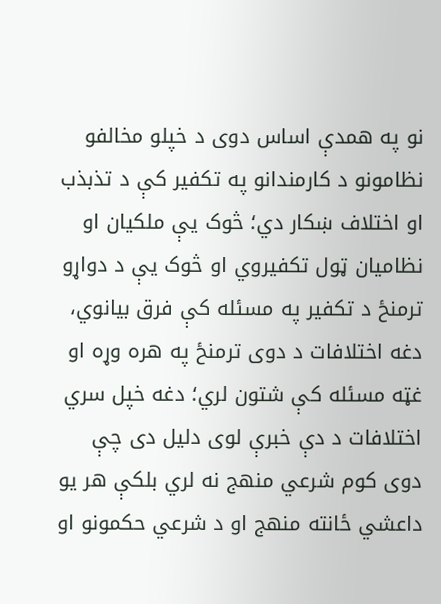نو په همدې اساس دوی د خپلو مخالفو نظامونو د کارمندانو په تکفير کې د تذبذب او اختلاف ښکار دي؛ څوک يې ملکيان او نظاميان ټول تکفيروي او څوک يې د دواړو ترمنځ د تکفير په مسئله کې فرق بيانوي، دغه اختلافات د دوی ترمنځ په هره وړه او غټه مسئله کې شتون لري؛ دغه خپل سري اختلافات د دې خبرې لوی دليل دی چې دوی کوم شرعي منهج نه لري بلکې هر يو داعشي ځانته منهج او د شرعي حکمونو او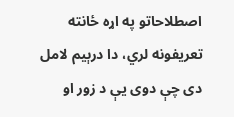اصطلاحاتو په اړه ځانته تعريفونه لري، دا درېيم لامل دی چې دوی يې د زور او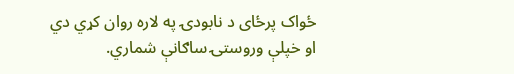ځواک پرځای د نابودۍ په لاره روان کړي دي او خپلې وروستۍ ساګانې شماري.